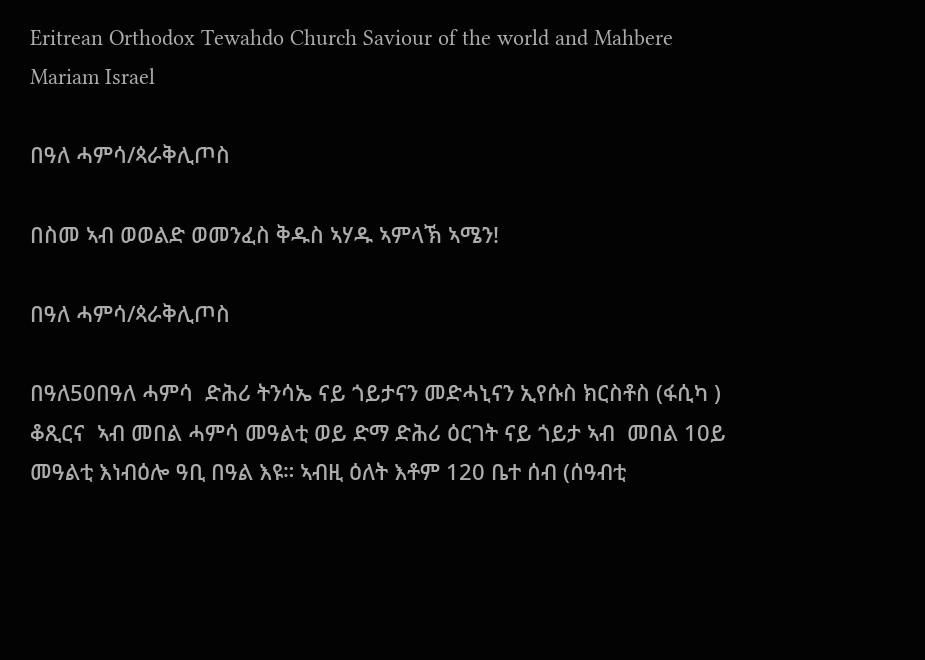Eritrean Orthodox Tewahdo Church Saviour of the world and Mahbere Mariam Israel

በዓለ ሓምሳ/ጳራቅሊጦስ

በስመ ኣብ ወወልድ ወመንፈስ ቅዱስ ኣሃዱ ኣምላኽ ኣሜን!

በዓለ ሓምሳ/ጳራቅሊጦስ

በዓለ50በዓለ ሓምሳ  ድሕሪ ትንሳኤ ናይ ጎይታናን መድሓኒናን ኢየሱስ ክርስቶስ (ፋሲካ ) ቆጺርና  ኣብ መበል ሓምሳ መዓልቲ ወይ ድማ ድሕሪ ዕርገት ናይ ጎይታ ኣብ  መበል 10ይ መዓልቲ እነብዕሎ ዓቢ በዓል እዩ። ኣብዚ ዕለት እቶም 120 ቤተ ሰብ (ሰዓብቲ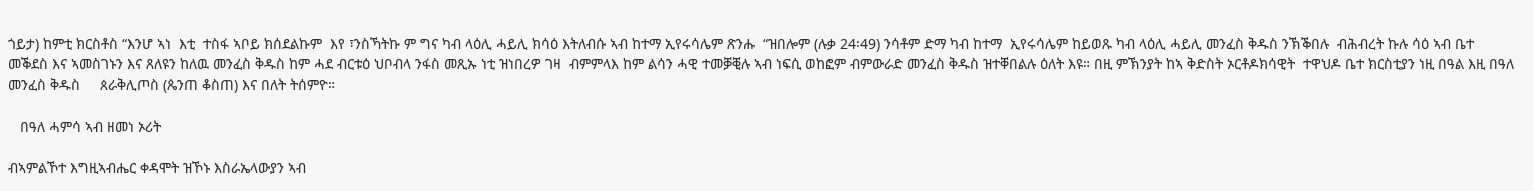ጎይታ) ከምቲ ክርስቶስ “እንሆ ኣነ  እቲ  ተስፋ ኣቦይ ክሰደልኩም  እየ ፣ንስኻትኩ ም ግና ካብ ላዕሊ ሓይሊ ክሳዕ እትለብሱ ኣብ ከተማ ኢየሩሳሌም ጽንሑ  “ዝበሎም (ሉቃ 24፡49) ንሳቶም ድማ ካብ ከተማ  ኢየሩሳሌም ከይወጹ ካብ ላዕሊ ሓይሊ መንፈስ ቅዱስ ንኽቕበሉ  ብሕብረት ኩሉ ሳዕ ኣብ ቤተ መቕደስ እና ኣመስገኑን እና ጸለዩን ከለዉ መንፈስ ቅዱስ ከም ሓደ ብርቱዕ ህቦብላ ንፋስ መጺኡ ነቲ ዝነበረዎ ገዛ  ብምምላእ ከም ልሳን ሓዊ ተመቓቒሉ ኣብ ነፍሲ ወከፎም ብምውራድ መንፈስ ቅዱስ ዝተቐበልሉ ዕለት እዩ። በዚ ምኽንያት ከኣ ቅድስት ኦርቶዶክሳዊት  ተዋህዶ ቤተ ክርስቲያን ነዚ በዓል እዚ በዓለ መንፈስ ቅዱስ     ጰራቅሊጦስ (ጴንጠ ቆስጠ) እና በለት ትሰምዮ።

   በዓለ ሓምሳ ኣብ ዘመነ ኦሪት

ብኣምልኾተ እግዚኣብሔር ቀዳሞት ዝኾኑ እስራኤላውያን ኣብ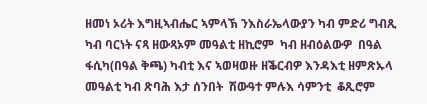ዘመነ ኦሪት እግዚኣብሔር ኣምላኽ ንእስራኤላውያን ካብ ምድሪ ግብጺ ካብ ባርነት ናጻ ዘውጻኦም መዓልቲ ዘኪሮም  ካብ ዘብዕልውዎ  በዓል ፋሲካ(በዓል ቅጫ) ካብቲ እና ኣወዛወዙ ዘቕርብዎ እንዳእቲ ዘምጽኡላ መዓልቲ ካብ ጽባሕ እታ ሰንበት  ሽውዓተ ምሉእ ሳምንቲ  ቆጺሮም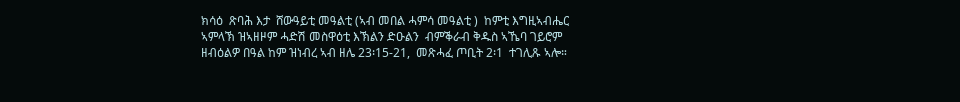ክሳዕ  ጽባሕ እታ  ሸውዓይቲ መዓልቲ (ኣብ መበል ሓምሳ መዓልቲ )  ከምቲ እግዚኣብሔር ኣምላኽ ዝኣዘዞም ሓድሽ መስዋዕቲ እኽልን ድዑልን  ብምቕራብ ቅዱስ ኣኼባ ገይሮም ዘብዕልዎ በዓል ከም ዝነብረ ኣብ ዘሌ 23፡15-21,  መጽሓፈ ጦቢት 2፡1  ተገሊጹ ኣሎ።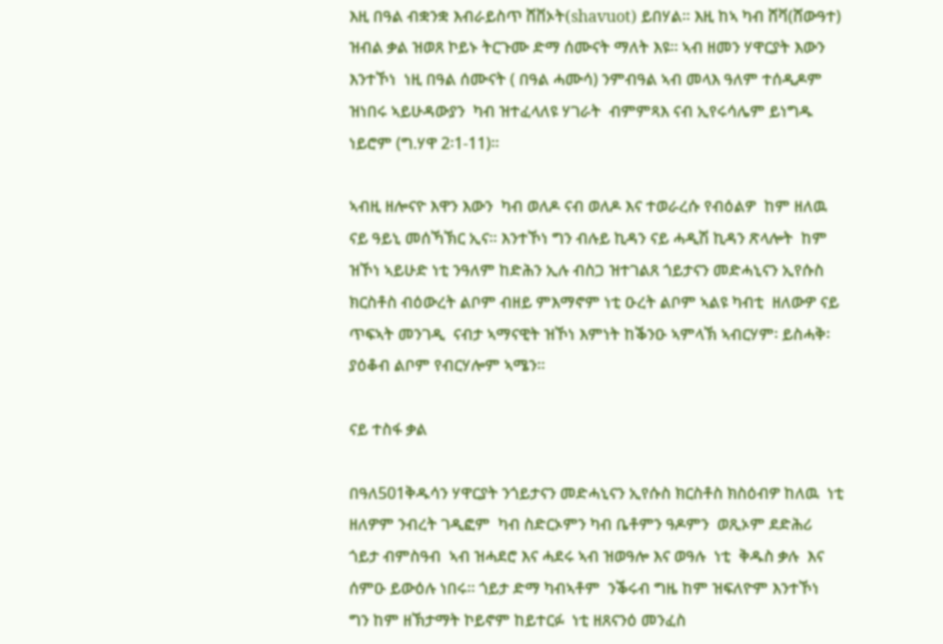እዚ በዓል ብቋንቋ እብራይስጥ ሸቨኦት(shavuot) ይበሃል። እዚ ከኣ ካብ ሸቫ(ሸውዓተ) ዝብል ቃል ዝወጸ ኮይኑ ትርጉሙ ድማ ሰሙናት ማለት እዩ። ኣብ ዘመን ሃዋርያት እውን እንተኾነ  ነዚ በዓል ሰሙናት ( በዓል ሓሙሳ) ንምብዓል ኣብ መላእ ዓለም ተሰዲዶም ዝነበሩ ኣይሁዳውያን  ካብ ዝተፈላለዩ ሃገራት  ብምምጻእ ናብ ኢየሩሳሌም ይነግዱ ነይሮም (ግ.ሃዋ 2፡1-11)።

ኣብዚ ዘሎናዮ እዋን እውን  ካብ ወለዶ ናብ ወለዶ እና ተወራረሱ የብዕልዎ  ከም ዘለዉ ናይ ዓይኒ መሰኻኽር ኢና። እንተኾነ ግን ብሉይ ኪዳን ናይ ሓዲሽ ኪዳን ጽላሎት  ከም ዝኾነ ኣይሁድ ነቲ ንዓለም ከድሕን ኢሉ ብስጋ ዝተገልጸ ጎይታናን መድሓኒናን ኢየሱስ ክርስቶስ ብዕውረት ልቦም ብዘይ ምእማኖም ነቲ ዑረት ልቦም ኣልዩ ካብቲ  ዘለውዎ ናይ ጥፍኣት መንገዲ  ናብታ ኣማናዊት ዝኾነ እምነት ከቕንዑ ኣምላኽ ኣብርሃም፡ ይስሓቅ፡ ያዕቆብ ልቦም የብርሃሎም ኣሜን።

ናይ ተስፋ ቃል

በዓለ501ቅዱሳን ሃዋርያት ንጎይታናን መድሓኒናን ኢየሱስ ክርስቶስ ክስዕብዎ ከለዉ  ነቲ ዘለዎም ንብረት ገዲፎም  ካብ ስድርኦምን ካብ ቤቶምን ዓዶምን  ወጺኦም ደድሕሪ ጎይታ ብምስዓብ  ኣብ ዝሓደሮ እና ሓደሩ ኣብ ዝወዓሎ እና ወዓሉ  ነቲ  ቅዱስ ቃሉ  እና ሰምዑ ይውዕሉ ነበሩ። ጎይታ ድማ ካብኣቶም  ንቕሩብ ግዜ ከም ዝፍለዮም እንተኾነ  ግን ከም ዘኽታማት ኮይኖም ከይተርፉ  ነቲ ዘጸናንዕ መንፈስ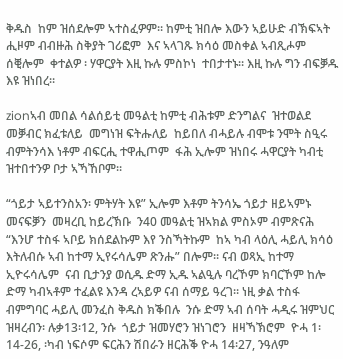ቅዱስ  ከም ዝሰደሎም ኣተስፈዎም። ከምቲ ዝበሎ እውን ኣይሁድ ብኽፍኣት ሒዞም ብብዙሕ ስቅያት ገሪፎም  እና ኣላገጹ ክሳዕ መስቀል ኣብጺሖም ሰቒሎም  ቀተልዎ ፡ ሃዋርያት እዚ ኩሉ ምስኮነ  ተበታተኑ። እዚ ኩሉ ግን ብፍቓዱ እዩ ዝነበረ።

zionኣብ መበል ሳልሰይቲ መዓልቲ ከምቲ ብሕቱም ድንግልና  ዝተወልደ መቓብር ክፈቱለይ  መግነዝ ፍትሑለይ  ከይበለ ብሓይሉ ብሞቱ ንሞት ስዒሩ ብምትንሳእ ነቶም ብፍርሒ ተዋሒጦም  ፋሕ ኢሎም ዝነበሩ ሓዋርያት ካብቲ ዝተበተንዎ ቦታ ኣኻኸቦም።

“ጎይታ ኣይተንስአን፡ ምትሃት እዩ” ኢሎም እቶም ትንሳኤ ጎይታ ዘይኣምኑ  መናፍቓን  መዛረቢ ከይረኽቡ  ን40 መዓልቲ ዝኣክል ምስኦም ብምጽናሕ  “እንሆ ተስፋ ኣቦይ ክሰደልኩም እየ ንስኻትኩም  ከኣ ካብ ላዕሊ ሓይሊ ክሳዕ እትለብሱ ኣብ ከተማ ኢየሩሳሌም ጽንሑ” በሎም። ናብ ወጻኢ ከተማ ኢዮሩሳሌም  ናብ ቢታንያ ወሲዱ ድማ ኢዱ ኣልዒሉ ባረኾም ክባርኾም ከሎ ድማ ካብኣቶም ተፈልዩ እንዳ ረኣይዎ ናብ ሰማይ ዓረገ። ነዚ ቃል ተስፋ ብምግባር ሓይሊ መንፈስ ቅዱስ ክቕበሉ  ንሱ ድማ ኣብ ሰባት ሓዲሩ ዝምህር ዝዛረብን፡ ሉቃ13፡12, ንሱ  ጎይታ ዝመሃሮን ዝነገሮን  ዘዛኻኽሮም  ዮሓ 1፡14-26, ፡ካብ ነፍሶም ፍርሕን ሽበራን ዘርሕቕ ዮሓ 14፡27, ንዓለም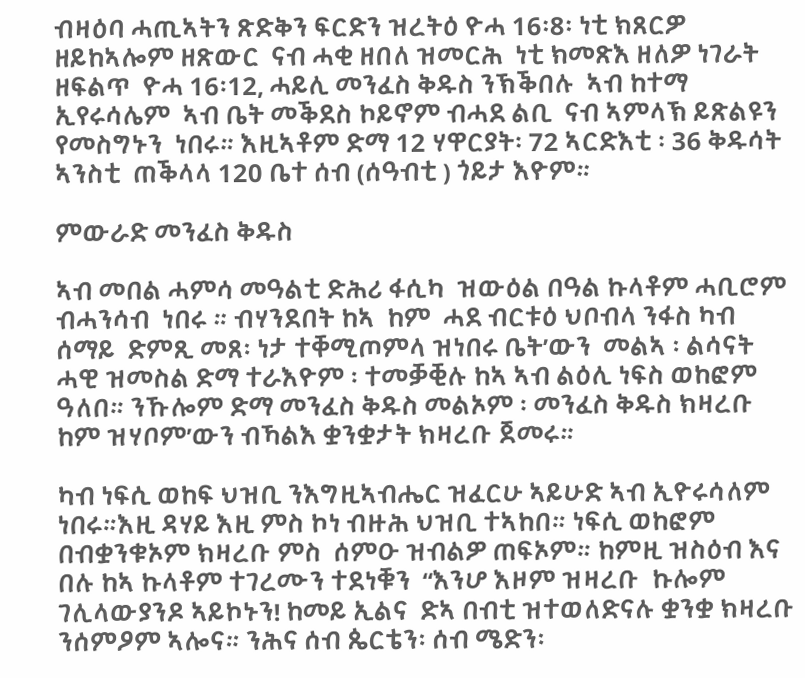ብዛዕባ ሓጢኣትን ጽድቅን ፍርድን ዝረትዕ ዮሓ 16፡8፡ ነቲ ክጸርዎ  ዘይከኣሎም ዘጽውር  ናብ ሓቂ ዘበለ ዝመርሕ  ነቲ ክመጽእ ዘለዎ ነገራት ዘፍልጥ  ዮሓ 16፡12, ሓይሊ መንፈስ ቅዱስ ንኽቕበሉ  ኣብ ከተማ ኢየሩሳሌም  ኣብ ቤት መቕደስ ኮይኖም ብሓደ ልቢ  ናብ ኣምላኽ ይጽልዩን የመስግኑን  ነበሩ። እዚኣቶም ድማ 12 ሃዋርያት፡ 72 ኣርድእቲ ፡ 36 ቅዱሳት ኣንስቲ  ጠቕላላ 120 ቤተ ሰብ (ሰዓብቲ ) ጎይታ እዮም።

ምውራድ መንፈስ ቅዱስ

ኣብ መበል ሓምሳ መዓልቲ ድሕሪ ፋሲካ  ዝውዕል በዓል ኩላቶም ሓቢሮም ብሓንሳብ  ነበሩ ። ብሃንደበት ከኣ  ከም  ሓደ ብርቱዕ ህቦብላ ንፋስ ካብ ሰማይ  ድምጺ መጸ፡ ነታ ተቐሚጦምላ ዝነበሩ ቤት’ውን  መልኣ ፡ ልሳናት  ሓዊ ዝመስል ድማ ተራእዮም ፡ ተመቓቒሉ ከኣ ኣብ ልዕሊ ነፍስ ወከፎም ዓለበ። ንኹሎም ድማ መንፈስ ቅዱስ መልኦም ፡ መንፈስ ቅዱስ ክዛረቡ ከም ዝሃቦም’ውን ብኻልእ ቋንቋታት ክዛረቡ ጀመሩ።

ካብ ነፍሲ ወከፍ ህዝቢ ንእግዚኣብሔር ዝፈርሁ ኣይሁድ ኣብ ኢዮሩሳለም  ነበሩ።እዚ ዳሃይ እዚ ምስ ኮነ ብዙሕ ህዝቢ ተኣከበ። ነፍሲ ወከፎም በብቋንቁኦም ክዛረቡ ምስ  ሰምዑ ዝብልዎ ጠፍኦም። ከምዚ ዝስዕብ እና በሉ ከኣ ኩላቶም ተገረሙን ተደነቑን  “እንሆ እዞም ዝዛረቡ  ኩሎም ገሊላውያንዶ ኣይኮኑን! ከመይ ኢልና  ድኣ በብቲ ዝተወለድናሉ ቋንቋ ክዛረቡ ንሰምዖም ኣሎና። ንሕና ሰብ ጴርቴን፡ ሰብ ሜድን፡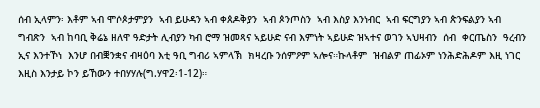ሰብ ኢላምን፡ እቶም ኣብ ሞሶጶታምያን  ኣብ ይሁዳን ኣብ ቀጰዶቅያን  ኣብ ጶንጦስን  ኣብ እስያ እንነብር  ኣብ ፍርግያን ኣብ ጵንፍልያን ኣብ ግብጽን  ኣብ ከባቢ ቅሬኔ ዘለዋ ዓድታት ሊብያን ካብ ሮማ ዝመጻና ኣይሁድ ናብ እምነት ኣይሁድ ዝኣተና ወገን ኣህዛብን  ሰብ  ቀርጤስን  ዓረብን ኢና እንተኾነ  እንሆ በብቛንቋና ብዛዕባ እቲ ዓቢ ግብሪ ኣምላኽ  ክዛረቡ ንሰምዖም ኣሎና።ኩላቶም  ዝብልዎ ጠፊኦም ነንሕድሕዶም እዚ ነገር እዚስ እንታይ ኮን ይኸውን ተበሃሃሉ(ግ.ሃዋ2፡1-12)።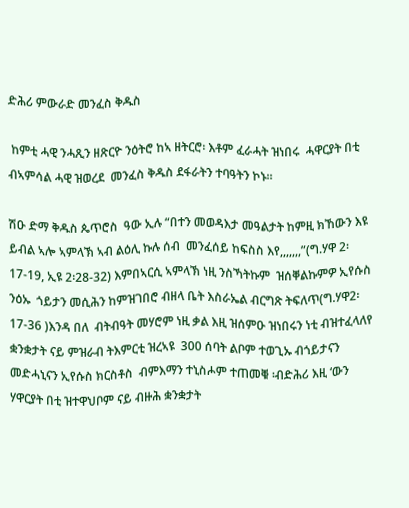ድሕሪ ምውራድ መንፈስ ቅዱስ

 ከምቲ ሓዊ ንሓጺን ዘጽርዮ ንዕትሮ ከኣ ዘትርሮ፡ እቶም ፈራሓት ዝነበሩ  ሓዋርያት በቲ  ብኣምሳል ሓዊ ዝወረደ  መንፈስ ቅዱስ ደፋራትን ተባዓትን ኮኑ።

ሽዑ ድማ ቅዱስ ጴጥሮስ  ዓው ኢሉ “በተን መወዳእታ መዓልታት ከምዚ ክኸውን እዩ ይብል ኣሎ ኣምላኽ ኣብ ልዕሊ ኩሉ ሰብ  መንፈሰይ ከፍስስ እየ,,,,,,,”(ግ.ሃዋ 2፡17-19, ኢዩ 2፡28-32) እምበኣርሲ ኣምላኽ ነዚ ንስኻትኩም  ዝሰቐልኩምዎ ኢየሱስ ንዕኡ  ጎይታን መሲሕን ከምዝገበሮ ብዘላ ቤት እስራኤል ብርግጽ ትፍለጥ(ግ.ሃዋ2፡17-36 )እንዳ በለ  ብትብዓት መሃሮም ነዚ ቃል እዚ ዝሰምዑ ዝነበሩን ነቲ ብዝተፈላለየ ቋንቋታት ናይ ምዝራብ ትእምርቲ ዝረኣዩ  300 ሰባት ልቦም ተወጊኡ ብጎይታናን መድሓኒናን ኢየሱስ ክርስቶስ  ብምእማን ተኒስሖም ተጠመቑ ፡ብድሕሪ እዚ ‘ውን  ሃዋርያት በቲ ዝተዋህቦም ናይ ብዙሕ ቋንቋታት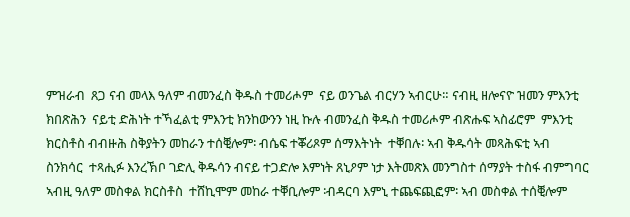ምዝራብ  ጸጋ ናብ መላእ ዓለም ብመንፈስ ቅዱስ ተመሪሖም  ናይ ወንጌል ብርሃን ኣብርሁ። ናብዚ ዘሎናዮ ዝመን ምእንቲ ክበጽሕን  ናይቲ ድሕነት ተኻፈልቲ ምእንቲ ክንከውንን ነዚ ኩሉ ብመንፈስ ቅዱስ ተመሪሖም ብጽሑፍ ኣስፊሮም  ምእንቲ ክርስቶስ ብብዙሕ ስቅያትን መከራን ተሰቒሎም፡ ብሴፍ ተቖሪጾም ሰማእትነት  ተቐበሉ፡ ኣብ ቅዱሳት መጻሕፍቲ ኣብ ስንክሳር  ተጻሒፉ እንረኽቦ ገድሊ ቅዱሳን ብናይ ተጋድሎ እምነት ጸኒዖም ነታ እትመጽእ መንግስተ ሰማያት ተስፋ ብምግባር ኣብዚ ዓለም መስቀል ክርስቶስ  ተሸኪሞም መከራ ተቐቢሎም ፡ብዳርባ እምኒ ተጨፍጪፎም፡ ኣብ መስቀል ተሰቒሎም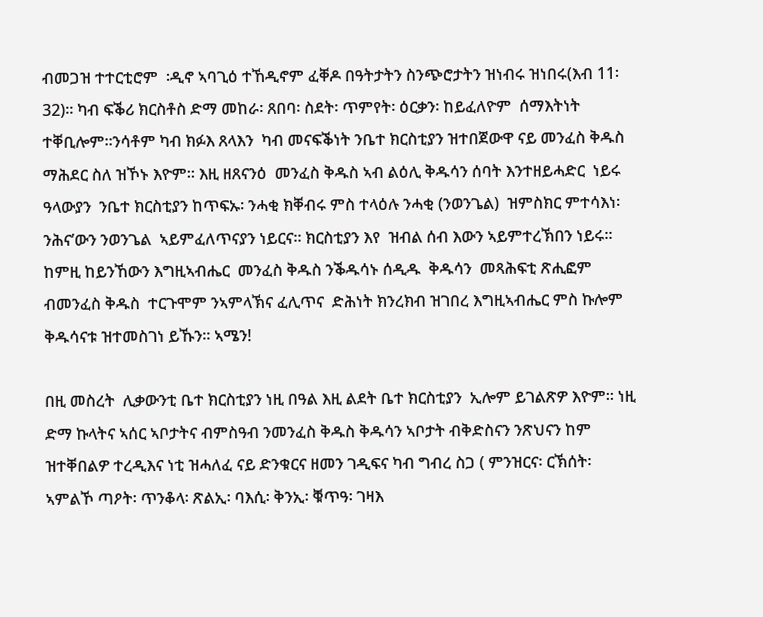ብመጋዝ ተተርቲሮም  ፡ዲኖ ኣባጊዕ ተኸዲኖም ፈቐዶ በዓትታትን ስንጭሮታትን ዝነብሩ ዝነበሩ(እብ 11፡32)። ካብ ፍቕሪ ክርስቶስ ድማ መከራ፡ ጸበባ፡ ስደት፡ ጥምየት፡ ዕርቃን፡ ከይፈለዮም  ሰማእትነት ተቐቢሎም።ንሳቶም ካብ ክፉእ ጸላእን  ካብ መናፍቕነት ንቤተ ክርስቲያን ዝተበጀውዋ ናይ መንፈስ ቅዱስ ማሕደር ስለ ዝኾኑ እዮም። እዚ ዘጸናንዕ  መንፈስ ቅዱስ ኣብ ልዕሊ ቅዱሳን ሰባት እንተዘይሓድር  ነይሩ ዓላውያን  ንቤተ ክርስቲያን ከጥፍኡ፡ ንሓቂ ክቐብሩ ምስ ተላዕሉ ንሓቂ (ንወንጌል)  ዝምስክር ምተሳእነ፡ ንሕና’ውን ንወንጌል  ኣይምፈለጥናያን ነይርና። ክርስቲያን እየ  ዝብል ሰብ እውን ኣይምተረኽበን ነይሩ። ከምዚ ከይንኸውን እግዚኣብሔር  መንፈስ ቅዱስ ንቕዱሳኑ ሰዲዱ  ቅዱሳን  መጻሕፍቲ ጽሒፎም  ብመንፈስ ቅዱስ  ተርጉሞም ንኣምላኽና ፈሊጥና  ድሕነት ክንረክብ ዝገበረ እግዚኣብሔር ምስ ኩሎም ቅዱሳናቱ ዝተመስገነ ይኹን። ኣሜን!

በዚ መስረት  ሊቃውንቲ ቤተ ክርስቲያን ነዚ በዓል እዚ ልደት ቤተ ክርስቲያን  ኢሎም ይገልጽዎ እዮም። ነዚ ድማ ኩላትና ኣሰር ኣቦታትና ብምስዓብ ንመንፈስ ቅዱስ ቅዱሳን ኣቦታት ብቅድስናን ንጽህናን ከም ዝተቐበልዎ ተረዲእና ነቲ ዝሓለፈ ናይ ድንቁርና ዘመን ገዲፍና ካብ ግብረ ስጋ ( ምንዝርና፡ ርኽሰት፡ ኣምልኾ ጣዖት፡ ጥንቆላ፡ ጽልኢ፡ ባእሲ፡ ቅንኢ፡ ቑጥዓ፡ ገዛእ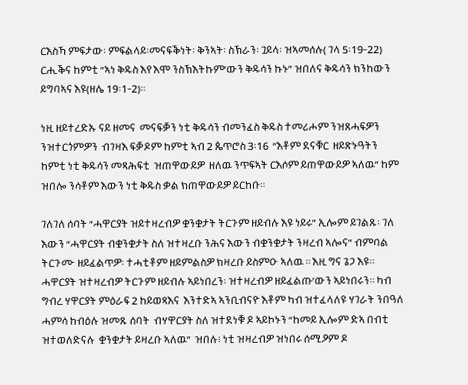ርእስኻ ምፍታው፡ ምፍልላይ፡መናፍቕነት፡ ቅንኣት፡ ስኽራን፡ ጓይላ፡ ዝኣመሰሉ( ገላ 5፡19-22) ርሒቕና ከምቲ “ኣነ ቅዱስ እየ እሞ ንስኽእትኩም’ውን ቅዱሳን ኩኑ” ዝበለና ቅዱሳን ክንከውን ይግባኣና እዩ(ዘሌ 19፡1-2)።

ነዚ ዘይተረድኡ ናይ ዘመና  መናፍቓን ነቲ ቅዱሳን ብመንፈስ ቅዱስ ተመሪሖም ንዝጸሓፍዎን ንዝተርጎምዎን  ብገዛእ ፍቓዶም ከምቲ ኣብ 2 ጴጥሮስ 3፡16  “እቶም ደናቑር  ዘይጽኑዓትን  ከምቲ ነቲ ቅዱሳን መጻሕፍቲ  ዝጠዋውይዎ  ዘለዉ ንጥፍኣት ርእሶም ይጠዋውይዎ ኣለዉ” ከም ዝበሎ ንሳቶም እውን ነቲ ቅዱስ ቃል ክጠዋውይዎ ይርከቡ።

ገለገለ ሰባት “ሓዋርያት ዝይተዛረብዎ ቋንቋታት ትርጉም ዘይብሉ እዩ ነይሩ” ኢሎም ይገልጹ፡ ገለ እውን “ሓዋርያት ብቋንቋታት ስለ ዝተዛረቡ ንሕና እውን ብቋንቋታት ንዛረብ ኣሎና” ብምባል ትርጉሙ ዘይፈልጥዎ፡ ተሓቲቶም ዘይምልስዎ ክዛረቡ ይስምዑ ኣለዉ ። እዚ ግና ጌጋ እዩ። ሓዋርያት ዝተዛረብዎ ትርጉም ዘይብሉ ኣይነበረን፡ ዝተዛረብዎ ዘይፈልጡ’ውን ኣይነበሩን። ካብ ግብረ ሃዋርያት ምዕራፍ 2 ከይወጻእና  እንተድኣ ኣንቢብናዮ እቶም ካብ ዝተፈላለዩ ሃገራት ንበዓለ ሓምሳ ከብዕሉ ዝመጹ ሰባት  ብሃዋርያት ስለ ዝተደነቑ ዶ ኣይኮኑን “ከመይ ኢሎም ድኣ በብቲ ዝተወለድናሉ  ቋንቋታት ይዛረቡ ኣለዉ”  ዝበሉ፧ ነቲ ዝዛረብዎ ዝነበሩ ሰሚዖም ዶ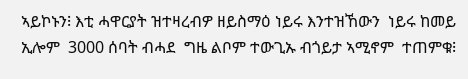ኣይኮኑን፧ እቲ ሓዋርያት ዝተዛረብዎ ዘይስማዕ ነይሩ እንተዝኸውን  ነይሩ ከመይ ኢሎም  3000 ሰባት ብሓደ  ግዜ ልቦም ተውጊኡ ብጎይታ ኣሚኖም  ተጠምቁ፧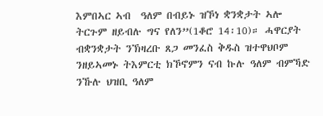እምበኣር ኣብ  ዓለም በብይኑ ዝኾነ ቋንቋታት ኣሎ ትርጉም ዘይብሉ ግና የለን”(1ቆሮ 14፡10)። ሓዋርያት ብቋንቋታት ንኽዛረቡ ጸጋ መንፈስ ቅዱስ ዝተዋህቦም  ንዘይኣመኑ ትእምርቲ ክኾኖምን ናብ ኩሉ ዓለም ብምኻድ ንኹሉ ህዝቢ ዓለም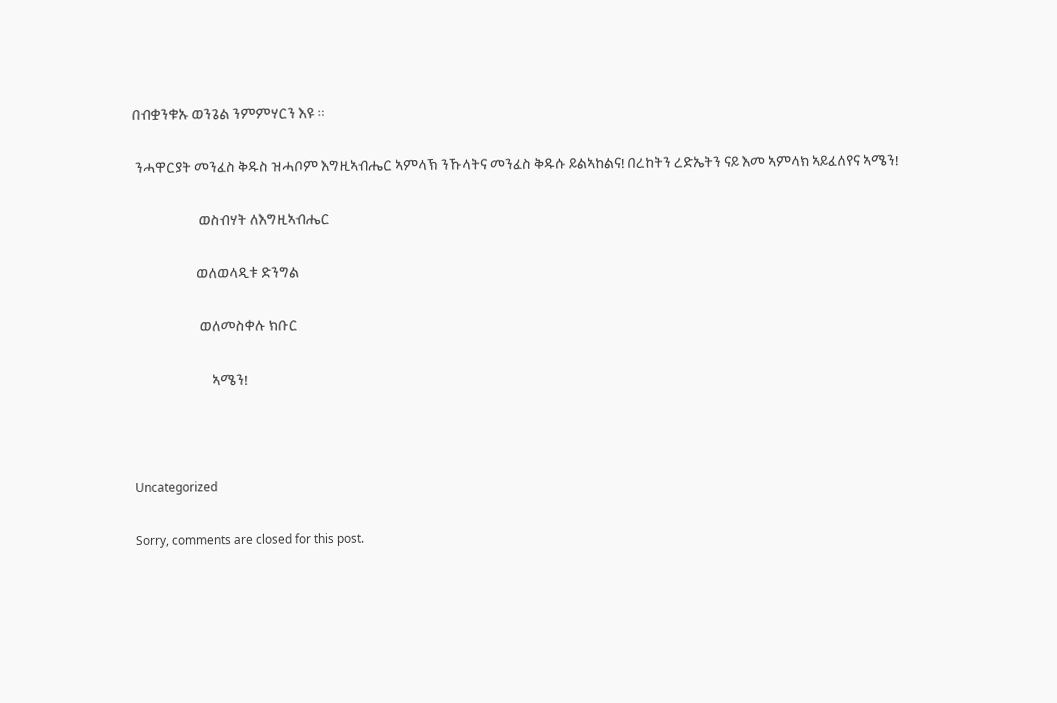በብቋንቁኡ ወንጌል ንምምሃርን እዩ ።

 ንሓዋርያት መንፈስ ቅዱስ ዝሓቦም እግዚኣብሔር ኣምላኽ ንኹላትና መንፈስ ቅዱሱ ይልኣከልና! በረከትን ረድኤትን ናይ እመ ኣምላክ ኣይፈለየና ኣሜን!

                      ወስብሃት ለእግዚኣብሔር

                     ወለወላዲቱ ድንግል

                      ወለመስቀሉ ክቡር

                          ኣሜን!



Uncategorized

Sorry, comments are closed for this post.